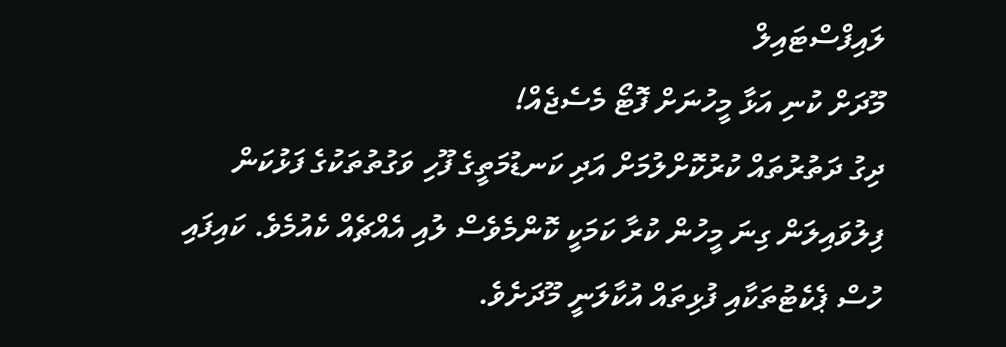ލައިފްސްޓައިލް
މޫދަށް ކުނި އަޅާ މީހުނަށް ފޮޓޯ މެސެޖެއް!
ދިގު ދަތުރުތައް ކުރުކޮށްލުމަށް އަދި ކަނޑުމަތީގެ ފޫހި ވަގުތުތަކުގެ ފަޅުކަން ފިލުވައިލަން ގިނަ މީހުން ކުރާ ކަމަކީ ކޮންމެވެސް ލުއި އެއްޗެއް ކެއުމެވެ. ކައިފައި ހުސް ޕެކެޓުތަކާއި ފުޅިތައް އުކާލަނީ މޫދަށެވެ.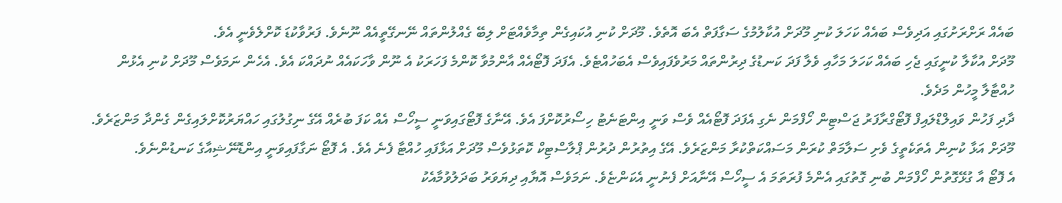ބައެއް ރަށްރަށުގައި އަދިވެސް ބައެއް ކަހަލަ ކުނި މޫދަށް އުކާލުމުގެ ސަގާފަތް އެބަ އޮތެވެ. މޫދަށް ކުނި އުކައިގެން ތިމާވެއްޓަށް ލިބޭ ގެއްލުންތައް ނޭނގޭތީއެއް ނޫނެވެ. ފަރުވާކުޑަ ކޮށްލެވެނީ އެވެ.
މޫދަށް އުކާލާ ކުނީގައި ޖެހި ބައެއް ކަހަލަ މަހާއި ވެލާ ފަދަ ކަނޑުގެ ދިރުންތައް މަރުވެފައިވެސް އެބަހުއްޓެވެ. އެފަދަ ފޮޓޯއެއް އާންމުވާ ކޮންމެ ފަހަރަކު އެ ނޫން ވާހަކައެއް ނުދައްކަ އެވެ. އެހެން ނަމަވެސް މޫދަށް ކުނި އެޅުން ހުއްޓާލާ މީހުން މަދެވެ.
ދާދި ފަހުން ވައިލްޑްލައިފް ފޮޓޯގްރާފަރު ޖަސްޓިން ހޯފްމަން ނެގި އެފަދަ ފޮޓޯއެއް ވެސް ވަނީ އިންޓަނެޓު ހިސޯރުކޮށްފަ އެވެ. އޭނާގެ ފޮޓޯގައިވަނީ ސީހޯސް އެއް ކަފަ ބުރެއް އޭގެ ނިގުލުގައި ހައްޔަރުކޮށްލައިގެން ގެންދާ މަންޒަރެވެ. މޫދަށް އަޅާ ކުނިން އެތަކެތީގެ ވެށި ސަލާމަތް ކުރަން މަސައްކަތްކުރާ މަންޒަރެވެ. އޭގެ އިތުރުން ދުރުން ޕްލާސްޓިކް ކޮތަޅުވެސް މޫދަށް އަޅާފައި ހުއްޓާ ފެނެ އެވެ. އެ ފޮޓޯ ނަގާފައިވަނީ އިންޑޮނޭޝިއާގެ ކަނޑުންނެވެ.
އެ ފޮޓޯ އާ ގުޅޭގޮތުން ހޯފްމަން ބުނި ގޮތުގައި އެންމެ ފުރަތަމަ އެ ސީހޯސް އޭނާއަށް ފެނުނީ އެކަންޏެވެ. ނަމަވެސް އޮޔާއި ދިޔަވަރު ބަދަލުވުމާއެކު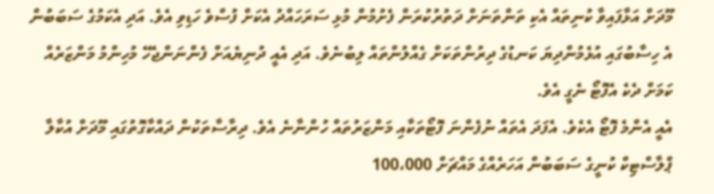މޫދަށް އަޅާފައިވާ ކުނިތައް އެކި ތަންތަނަށް ދަތުރުކުރަން ފެށުމުން މުޅި ސަރަހައްދު އެކަށް ފުސްވެ ހަޑިވި އެވެ. އަދި އެކަމުގެ ސަބަބުން އެ ހިސާބުގައި އުޅެމުންދިޔަ ކަނޑުގެ ދިރުންތަކަށް ގެއްލުންތައް ލިބުނެވެ. އަދި އެއީ ދުނިޔެއަށް ފެންނަންޖެހޭ މުހިންމު މަންޒަރެއް ކަމަށް ދެކެ އެފޮޓޯ ނެގީ އެވެ.
އެއީ އެންމެ ފޮޓޯ އެކެވެ. އެފަދަ އެތައް ނުފެންނަ ފޮޓޯތަކާއި މަންޒަރުތައް ހުންނާނެ އެވެ. ދިރާސާތަކުން ދައްކާގޮތުގައި މޫދަށް އުކާލާ ޕްލާސްޓިކް ކުނީގެ ސަބަބުން އަހަރެއްގެ މައްޗަށް 100،000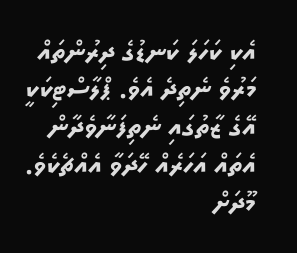އެކި ކަހަލަ ކަނޑުގެ ދިރުންތައް މަރުވެ ނެތިދެ އެވެ. ޕްލާސްޓިކަކީ އޭގެ ޒާތުގައި ނެތިފަނާވެދާން އެތައް އަހަރެއް ހޭދަވާ އެއްޗެކެވެ. މޫދަށް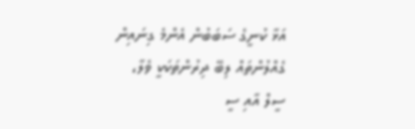އަޅާ ކުނީގެ ސަބަބުން އެންމެ ގިނައިން ގެއްލުންތައް ލިބޭ ދިރުންތަކަކީ ވެލާ، ސީލް އާއި ސީ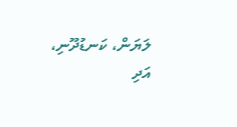ލަޔަން، ކަނޑުދޫނި، އަދި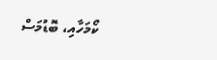ކޯމަހާއި، ބޮޑުމަސް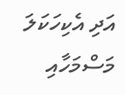އަދި އެކިހަކަލަ މަސްމަހާއި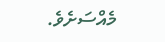މެއްސަށެވެ.